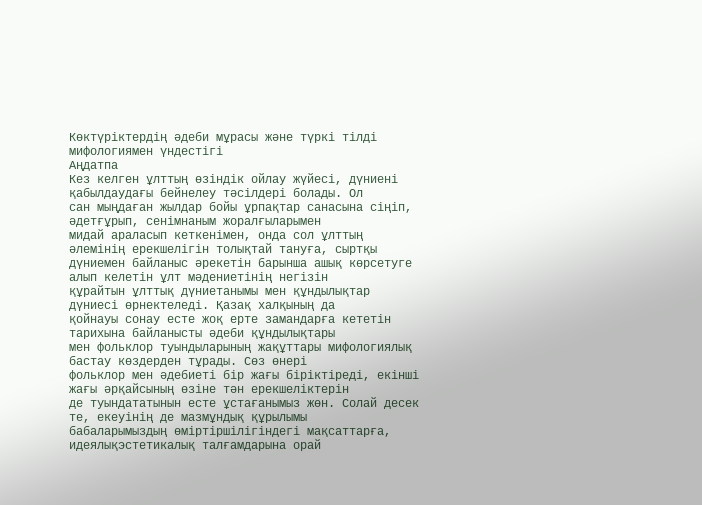Көктүріктердің әдеби мұрасы және түркі тілді мифологиямен үндестігі
Аңдатпа
Кез келген ұлттың өзіндік ойлау жүйесі, дүниені қабылдаудағы бейнелеу тәсілдері болады. Ол
сан мыңдаған жылдар бойы ұрпақтар санасына сіңіп, әдетғұрып, сенімнаным жоралғыларымен
мидай араласып кеткенімен, онда сол ұлттың әлемінің ерекшелігін толықтай тануға, сыртқы
дүниемен байланыс әрекетін барынша ашық көрсетуге алып келетін ұлт мәдениетінің негізін
құрайтын ұлттық дүниетанымы мен құндылықтар дүниесі өрнектеледі. Қазақ халқының да
қойнауы сонау есте жоқ ерте замандарға кететін тарихына байланысты әдеби құндылықтары
мен фольклор туындыларының жақұттары мифологиялық бастау көздерден тұрады. Сөз өнері
фольклор мен әдебиеті бір жағы біріктіреді, екінші жағы әрқайсының өзіне тән ерекшеліктерін
де туындататынын есте ұстағанымыз жөн. Солай десек те, екеуінің де мазмұндық құрылымы
бабаларымыздың өміртіршілігіндегі мақсаттарға, идеялықэстетикалық талғамдарына орай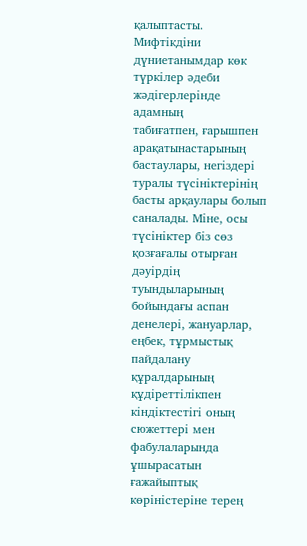қалыптасты. Мифтікдіни дүниетанымдар көк түркілер әдеби жәдігерлерінде адамның
табиғатпен, ғарышпен арақатынастарының бастаулары, негіздері туралы түсініктерінің
басты арқаулары болып саналады. Міне, осы түсініктер біз сөз қозғағалы отырған дәуірдің
туындыларының бойындағы аспан денелері, жануарлар, еңбек, тұрмыстық пайдалану
құралдарының құдіреттілікпен кіндіктестігі оның сюжеттері мен фабулаларында ұшырасатын
ғажайыптық көріністеріне терең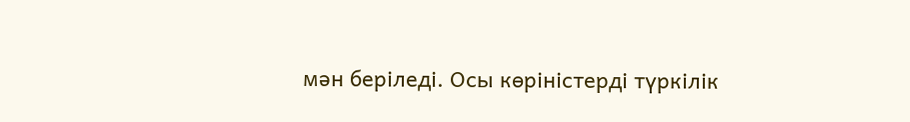мән беріледі. Осы көріністерді түркілік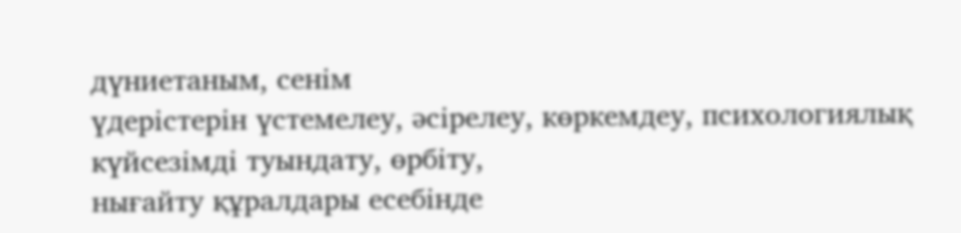дүниетаным, сенім
үдерістерін үстемелеу, әсірелеу, көркемдеу, психологиялық күйсезімді туындату, өрбіту,
нығайту құралдары есебінде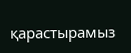қарастырамыз